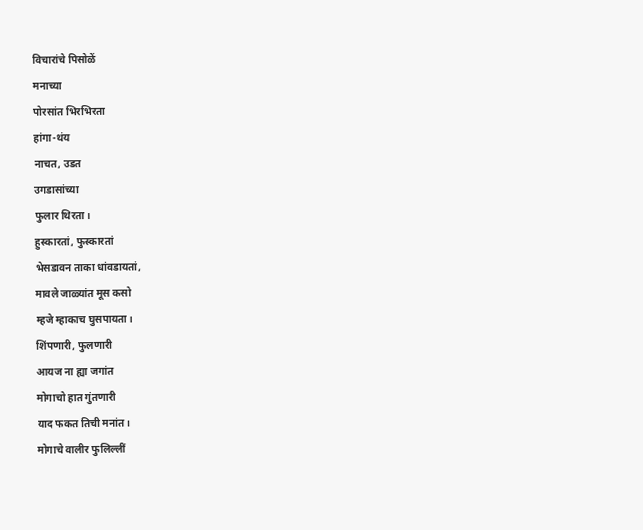विचारांचे पिसोळें
मनाच्या
पोरसांत भिरभिरता
हांगा-थंय
नाचत, उडत
उगडासांच्या
फुलार थिरता।
हुस्कारतां, फुस्कारतां
भेसडावन ताका धांवडायतां,
मावले जाळ्यांत मूस कसो
म्हजे म्हाकाच घुसपायता।
शिंपणारी, फुलणारी
आयज ना ह्या जगांत
मोगाचो हात गुंतणारी
याद फकत तिची मनांत।
मोगाचे वालीर फुलिल्लीं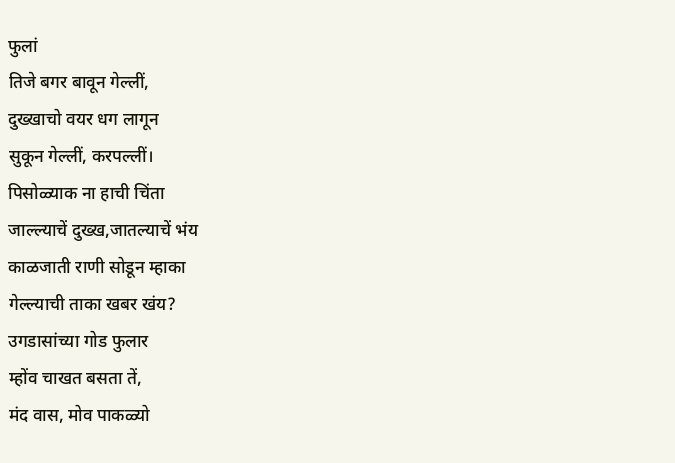फुलां
तिजे बगर बावून गेल्लीं,
दुख्खाचो वयर धग लागून
सुकून गेल्लीं, करपल्लीं।
पिसोळ्याक ना हाची चिंता
जाल्ल्याचें दुख्ख,जातल्याचें भंय
काळजाती राणी सोडून म्हाका
गेल्ल्याची ताका खबर खंय?
उगडासांच्या गोड फुलार
म्होंव चाखत बसता तें,
मंद वास, मोव पाकळ्यो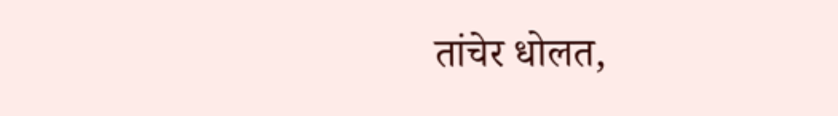तांचेर धोलत,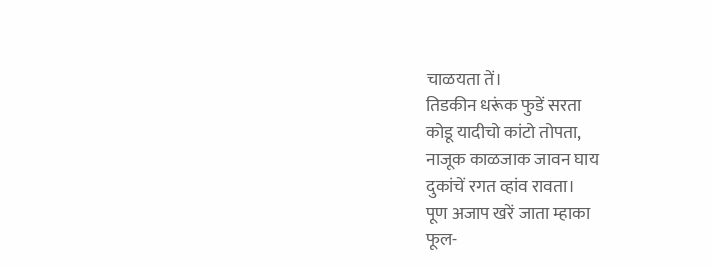चाळयता तें।
तिडकीन धरूंक फुडें सरता
कोडू यादीचो कांटो तोपता,
नाजूक काळजाक जावन घाय
दुकांचें रगत व्हांव रावता।
पूण अजाप खरें जाता म्हाका
फूल-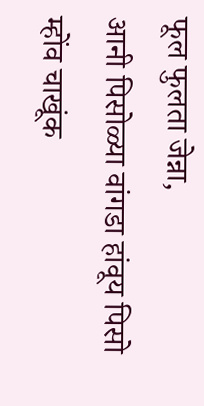फूल फुलता जेन्ना,
आनी पिसोळ्या वांगडा हांवूय पिसो
म्होंव चाखूंक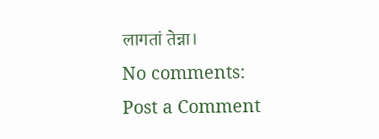लागतां तेन्ना।
No comments:
Post a Comment